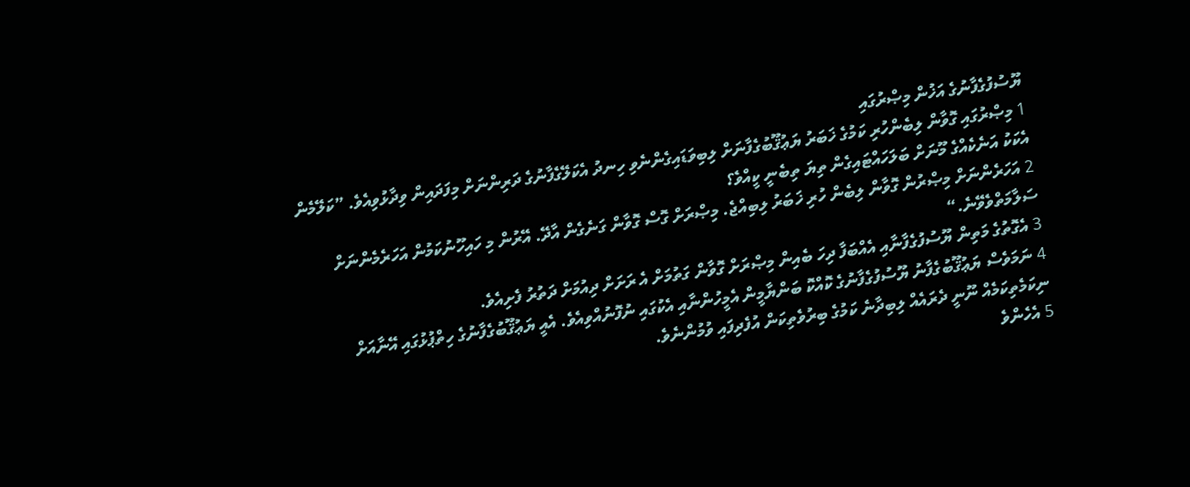ޔޫސުފުގެފާނުގެ އަޚުން މިޞްރުގައި
1 މިޞްރުގައި ގޮވާން ލިބެންހުރި ކަމުގެ ޚަބަރު ޔަޢުޤޫބުގެފާނަށް ލިބިވަޑައިގެންނެވި ހިނދު އެކަލޭގެފާނުގެ ދަރިންނަށް މިފަދައިން ވިދާޅުވިއެވެ. ”ކަލޭމެން އެކަކު އަނެކެއްގެ މޫނަށް ބަލަހައްޓައިގެން ތިޔަ ތިބެނީ ކީއްވެ؟
2 އަހަރެންނަށް މިޞްރުން ގޮވާން ލިބެން ހުރި ޚަބަރު ލިބިއްޖެ. މިޞްރަށް ގޮސް ގޮވާން ގަނެގެން އާދޭ. އޭރުން މި ހައިހޫނުކަމުން އަހަރެމެންނަށް ސަލާމަތްވެވޭނެ.“
3 އެގޮތުގެ މަތިން ޔޫސުފުގެފާނާއި އެއްބަފާ ދިހަ ބެއިން މިޞްރަށް ގޮވާން ގަތުމަށް އެ ރަށަށް ދިއުމަށް ދަތުރު ފެށިއެވެ.
4 ނަމަވެސް ޔަޢުޤޫބުގެފާނު ޔޫސުފުގެފާނުގެ ކޮއްކޮ ބަންޔާމީން އެމީހުންނާއި އެކުގައި ނުފޮނުއްވިއެވެ. އެއީ ޔަޢުޤޫބުގެފާނުގެ ހިތްޕުޅުގައި އޭނާއަށް ނިކަމެތިކަމެއް ނޫނީ ދެރައެއް ލިބިދާނެ ކަމުގެ ބިރުވެތިކަން އުފެދިފައި ވުމުންނެވެ.
5 އެހެންވެ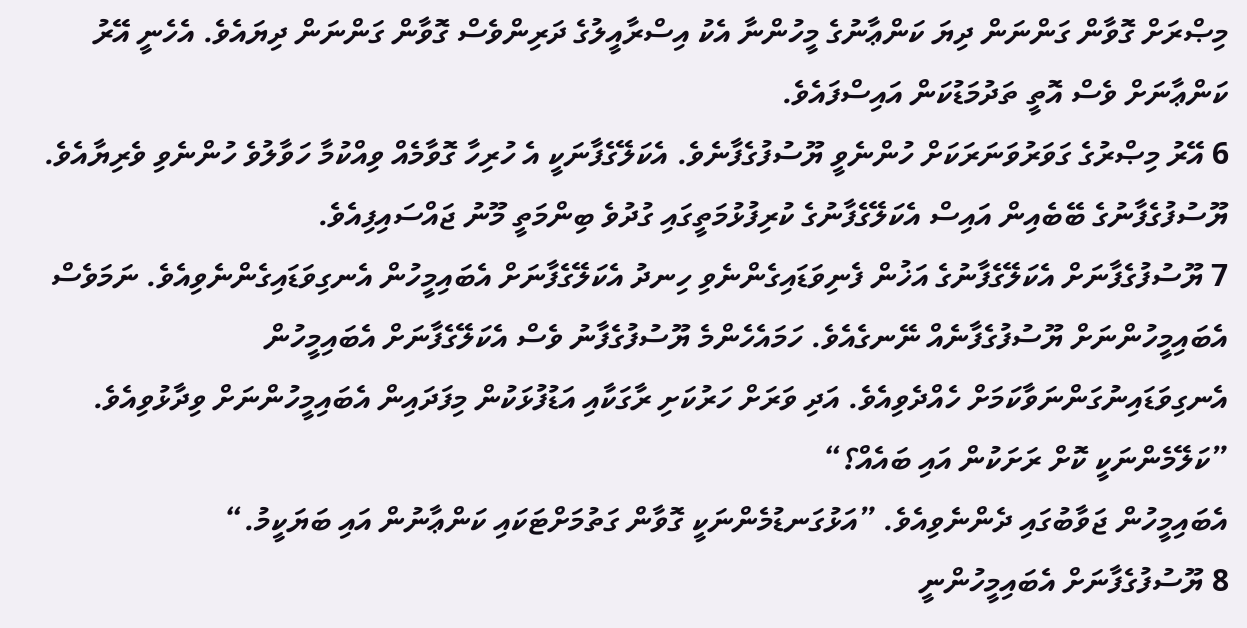މިޞްރަށް ގޮވާން ގަންނަން ދިޔަ ކަންޢާނުގެ މީހުންނާ އެކު އިސްރާއީލުގެ ދަރިންވެސް ގޮވާން ގަންނަން ދިޔައެވެ. އެހެނީ އޭރު ކަންޢާނަށް ވެސް އޮތީ ތަދުމަޑުކަން އައިސްފައެވެ.
6 އޭރު މިޞްރުގެ ގަވަރުވަނަރަކަށް ހުންނެވީ ޔޫސުފުގެފާނެވެ. އެކަލޭގެފާނަކީ އެ ހުރިހާ ގޮވާމެއް ވިއްކުމާ ހަވާލުވެ ހުންނެވި ވެރިޔާއެވެ. ޔޫސުފުގެފާނުގެ ބޭބެއިން އައިސް އެކަލޭގެފާނުގެ ކުރިފުޅުމަތީގައި ގުދުވެ ބިންމަތީ މޫނު ޖައްސައިފިއެވެ.
7 ޔޫސުފުގެފާނަށް އެކަލޭގެފާނުގެ އަޚުން ފެނިވަޑައިގެންނެވި ހިނދު އެކަލޭގެފާނަށް އެބައިމީހުން އެނގިވަޑައިގެންނެވިއެވެ. ނަމަވެސް އެބައިމީހުންނަށް ޔޫސުފުގެފާނެއް ނޭނގެއެވެ. ހަމައެހެންމެ ޔޫސުފުގެފާނު ވެސް އެކަލޭގެފާނަށް އެބައިމީހުން އެނގިވަޑައިނުގަންނަވާކަމަށް ހެއްދެވިއެވެ. އަދި ވަރަށް ހަރުކަށި ރާގަކާއި އަޑުފުޅަކުން މިފަދައިން އެބައިމީހުންނަށް ވިދާޅުވިއެވެ. ”ކަލޭމެންނަކީ ކޮށް ރަށަކުން އައި ބައެއް؟“
އެބައިމީހުން ޖަވާބުގައި ދެންނެވިއެވެ. ”އަޅުގަނޑުމެންނަކީ ގޮވާން ގަތުމަށްޓަކައި ކަންޢާނުން އައި ބަޔަކީމު.“
8 ޔޫސުފުގެފާނަށް އެބައިމީހުންނީ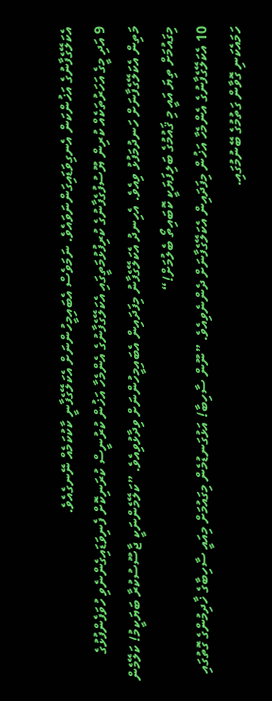އެކަލޭގެފާނުގެ އަޚުންކަން އެނގިވަޑައިގަންނަވައެވެ. ނަމަވެސް އެބައިމީހުންނަށް އެކަލޭގެފާނީ ކާކުކަމެއް ނޭނގެއެވެ.
9 އަދި މީގެ އަހަރުތަކެއް ކުރިން ޔޫސުފުގެފާނުގެ ކުރިފުޅުމަތީގައި އެކަލޭގެފާނުގެ އެންމެހާ އަޚުން ކުރުނީސް ކުރަނިކޮށް ފެނިވަޑައިގެންނެވި ހުވަފެންފުޅުގެ މަތިން އެކަލޭގެފާނަށް ހަނދުމަފުޅު ވިއެވެ. އެހިނދު އެކަލޭގެފާނު މިފަދައިން އެބައިމީހުންނަށް ވިދާޅުވިއެވެ. ”ކަލޭމެންނަކީ ޖާސޫސުކުރާ ބަޔަކީމު! ކަލޭމެން މިގައުމަށް ތިޔަ އައީ މި ޤައުމުގެ ބަލިފަޔަކީ ކޮބައިތޯ ބެލުމަށް!“
10 އެކަލޭގެފާނުގެ އެންމެހާ އަޚުން މިފަދައިން އެކަލޭގެފާނަށް ދެންނެވިއެވެ. ”ނޫން ސާހިބާ! އަޅުގަނޑުމެން މިގައުމަށް މިއައީ ސާހިބާގެ ޚާދިމުންގެ ގޮތުގައި ހަމައެކަނި ގޮވާން ގަތުމުގެ ބޭނުމުގައި.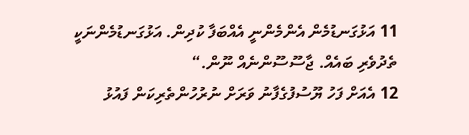11 އަޅުގަނޑުމެން އެންމެންނީ އެއްބަފާ ކުދިން. އަޅުގަނޑުމެންނަކީ ތެދުވެރި ބައެއް. ޖާސޫސޫންނެއް ނޫން.“
12 އެއަށް ފަހު ޔޫސުފުގެފާނު ވަރަށް ނުރުހުންތެރިކަން ފައުޅު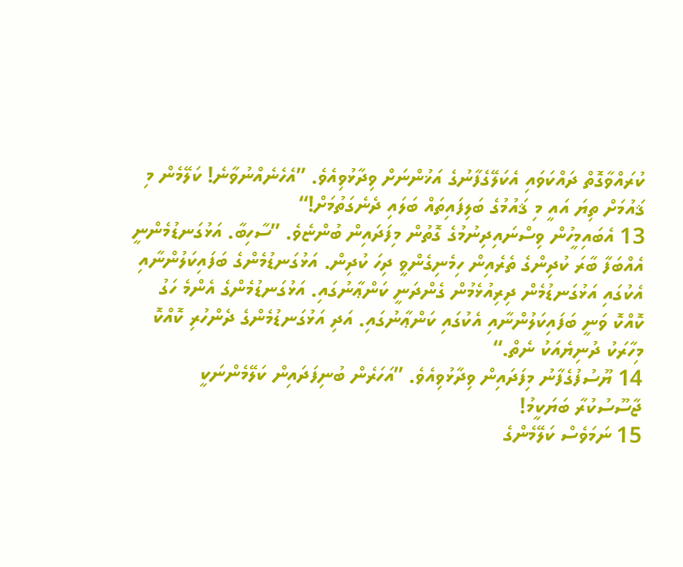ކުރައްވާގޮތް ދައްކަވައި އެކަލޭގެފާނުގެ އަޚުންނަށް ވިދާޅުވިއެވެ. ”އެހެނެއްނުވާނެ! ކަލޭމެން މި ޤައުމަށް ތިޔަ އައީ މި ޤައުމުގެ ބަލިފައިތައް ބަލައި ދެނެގަތުމަށް!“
13 އެބައިމީހުން ވިސްނައިދިނުމުގެ ގޮތުން މިފަދައިން ބުންޏެވެ. ”ސާހިބާ. އަޅުގަނޑުމެންނީ އެއްބަފާ ބާރަ ކުދިންގެ ތެރެއިން ހިމެނިގެންވީ ދިހަ ކުދިން. އަޅުގަނޑުމެންގެ ބަފައިކަލުންނާއި އެކުގައި އަޅުގަނޑުމެން ދިރިއުޅެމުން ގެންދަނީ ކަންޢާނުގައި. އަޅުގަނޑުމެންގެ އެންމެ ހަގު ކޮއްކޮ ވަނީ ބަފައިކަލުންނާއި އެކުގައި ކަންޢާނުގައި. އަދި އަޅުގަނޑުމެންގެ ދެންހުރި ކޮއްކޮ މިހާރަކު ދުނިޔެއަކު ނެތް.“
14 ޔޫސުފުގެފާނު މިފަދައިން ވިދާޅުވިއެވެ. ”އަހަރެން ބުނިފަދައިން ކަލޭމެންނަކީ ޖާސޫސުކުރާ ބަޔަކީމު!
15 ނަމަވެސް ކަލޭމެންގެ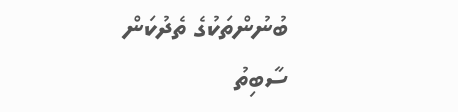ބުނުންތަކުގެ ތެދުކަން ސާބިތު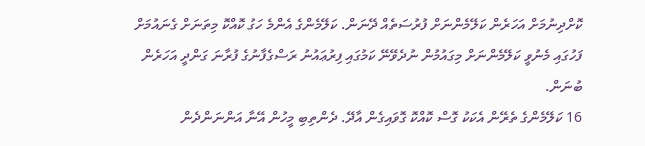ކޮށްދިނުމަށް އަހަރެން ކަލޭމެންނަށް ފުރުސަތެއް ދޭނަން. ކަލޭމެންގެ އެންމެ ހަގު ކޮއްކޮ މިތަނަށް ގެނައުމަށް ފަހުގައި މެނުވީ ކަލޭމެންނަށް މިގައުމުން ނުދެވޭނޭ ކަމުގައި ފިރުޢައުނު ރަސްގެފާނުގެ ފުރާނަ ގަންދީ އަހަރެން ބުނަން.
16 ކަލޭމެންގެ ތެރޭން އެކަކު ގޮސް ކޮއްކޮ ގޮވައިގެން އާދޭ. ދެންތިބި މީހުން އޭނާ އަންނަންދެން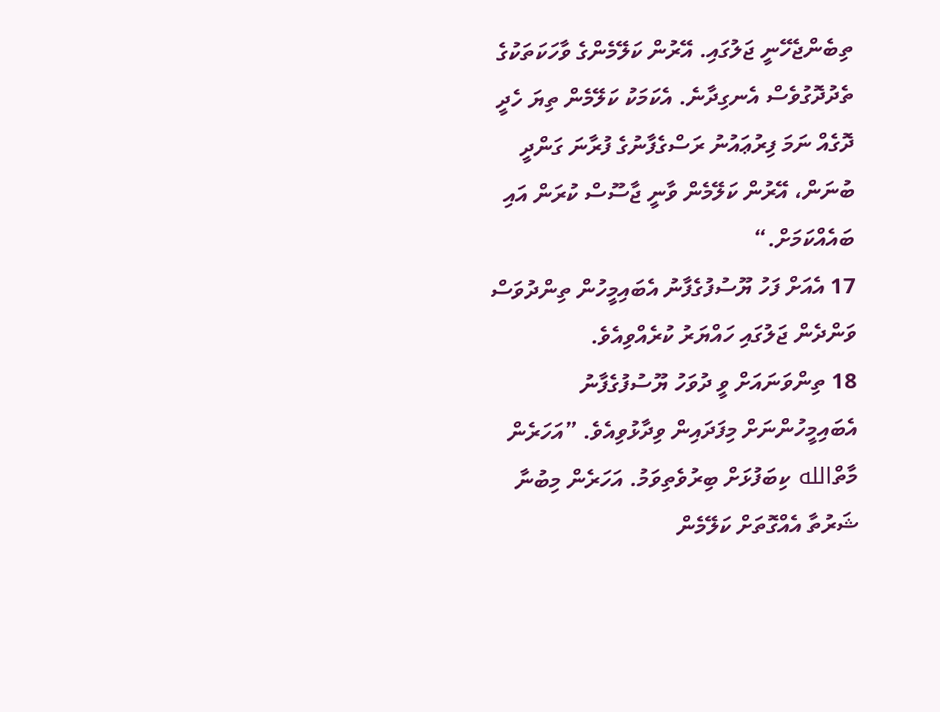ތިބެންޖެހޭނީ ޖަލުގައި. އޭރުން ކަލޭމެންގެ ވާހަކަތަކުގެ ތެދުދޮގުވެސް އެނގިދާނެ. އެކަމަކު ކަލޭމެން ތިޔަ ހެދީ ދޮގެއް ނަމަ ފިރުޢައުނު ރަސްގެފާނުގެ ފުރާނަ ގަންދީ ބުނަން، އޭރުން ކަލޭމެން ވާނީ ޖާސޫސް ކުރަން އައި ބައެއްކަމަށް.“
17 އެއަށް ފަހު ޔޫސުފުގެފާނު އެބައިމީހުން ތިންދުވަސް ވަންދެން ޖަލުގައި ހައްޔަރު ކުރެއްވިއެވެ.
18 ތިންވަނައަށް ވީ ދުވަހު ޔޫސުފުގެފާނު އެބައިމީހުންނަށް މިފަދައިން ވިދާޅުވިއެވެ. ”އަހަރެން މާތްالله ކިބަފުޅަށް ބިރުވެތިވަމު. އަހަރެން މިބުނާ ޝަރުތާ އެއްގޮތަށް ކަލޭމެން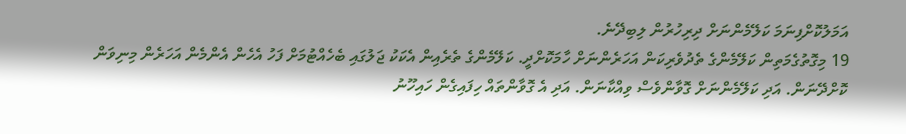އަމަލުކޮށްފިނަމަ ކަލޭމެންނަށް ދިރިހުރުން ލިބިދޭނެ.
19 މިގޮތުގެމަތިން ކަލޭމެންގެ ތެދުވެރިކަން އަހަރެންނަށް ހާމަކޮށްދީ. ކަލޭމެންގެ ތެރެއިން އެކަކު ޖަލުގައި ބެހެއްޓުމަށް ފަހު އެހެން އެންމެން އަހަރެން މިނިވަން ކޮށްދޭނަން. އަދި ކަލޭމެންނަށް ގޮވާންވެސް ވިއްކާނަން. އަދި އެ ގޮވާންތައް ހިފައިގެން ހައިހޫނު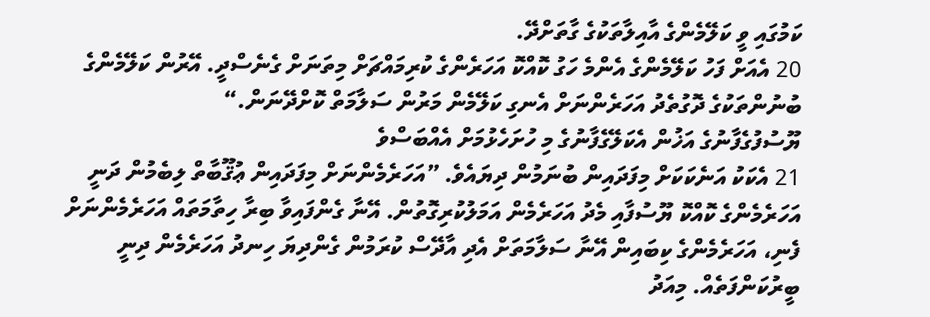ކަމުގައި ވީ ކަލޭމެންގެ އާއިލާތަކުގެ ގާތަށްދޭ.
20 އެއަށް ފަހު ކަލޭމެންގެ އެންމެ ހަގު ކޮއްކޮ އަހަރެންގެ ކުރިމައްޗަށް މިތަނަށް ގެނެސްދީ. އޭރުން ކަލޭމެންގެ ބުނުންތަކުގެ ދޮގުތެދު އަހަރެންނަށް އެނގި ކަލޭމެން މަރުން ސަލާމަތް ކޮށްދޭނަން.“
ޔޫސުފުގެފާނުގެ އަޚުން އެކަލޭގެފާނުގެ މި ހުށަހެޅުމަށް އެއްބަސްވެ
21 އެކަކު އަނެކަކަށް މިފަދައިން ބުނަމުން ދިޔައެވެ. ”އަހަރެމެންނަށް މިފަދައިން ޢުޤޫބާތް ލިބެމުން ދަނީ އަހަރެމެންގެ ކޮއްކޮ ޔޫސުފާއި މެދު އަހަރެމެން އަމަލުކުރިގޮތުން. އޭނާ ގެންފައިވާ ބިރާ ހިތާމަތައް އަހަރެމެންނަށް ފެނި، އަހަރެމެންގެ ކިބައިން އޭނާ ސަލާމަތަށް އެދި އާދޭސް ކުރަމުން ގެންދިޔަ ހިނދު އަހަރެމެން ދިނީ ބީރުކަންފަތެއް. މިއަދު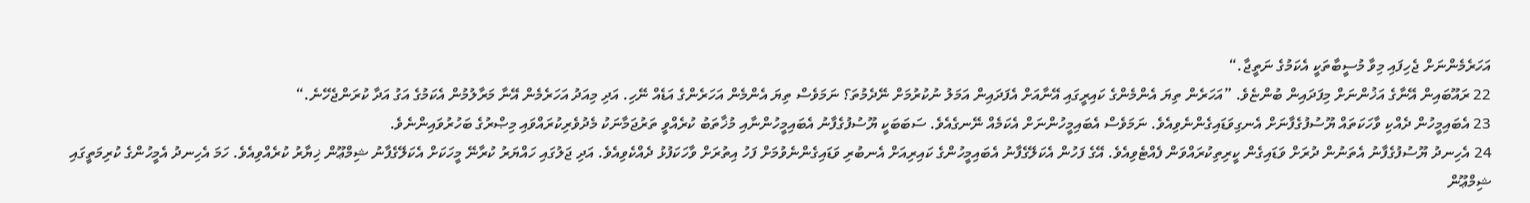އަހަރެމެންނަށް ޖެހިފައި މިވާ މުސީބާތަކީ އެކަމުގެ ނަތީޖާ.“
22 ރައޫބައިން އޭނާގެ އަޚުންނަށް މިފަދައިން ބުންޏެވެ. ”އަހަރެން ތިޔަ އެންމެންގެ ކައިރީގައި އޭނާއަށް އެފަދައިން އަމަލު ނުކުރުމަށް ނޭދެމުތަ؟ ނަމަވެސް ތިޔަ އެންމެން އަހަރެންގެ އަޑެއް ނޭހި. އަދި މިއަދު އަހަރެމެން އޭނާ މަރާލުމުން އެކަމުގެ އަގު އަދާ ކުރަންޖެހޭނެ.“
23 އެބައިމީހުން ދެއްކި ވާހަކަތައް ޔޫސުފުގެފާނަށް އެނގިވަޑައިގެންނެވިއެވެ. ނަމަވެސް އެބައިމީހުންނަށް އެކަމެއް ނޭނގެއެވެ. ސަބަބަކީ ޔޫސުފުގެފާނު އެބައިމީހުންނާއި މުޚާތަބު ކުރެއްވީ ތަރުޖަމާނަކު މެދުވެރިކުރައްވައި މިޞްރުގެ ބަހުރުވައިންނެވެ.
24 އެހިނދު ޔޫސުފުގެފާނު އެތަނުން ދުރަށް ވަޑައިގެން ކީރިތިކުރައްވަން ފެއްޓެވިއެވެ. އޭގެ ފަހުން އެކަލޭގެފާނު އެބައިމީހުންގެ ކައިރިއަށް އެނބުރި ވަޑައިގެންނެވުމަށް ފަހު އިތުރަށް ވާހަކަފުޅު ދެއްކެވިއެވެ. އަދި ޖަލުގައި ހައްޔަރު ކުރާނޭ މީހަކަށް އެކަލޭގެފާނު ޝިމްޢޫން ޚިޔާރު ކުރެއްވިއެވެ. ހަމަ އެހިނދު އެމީހުންގެ ކުރިމަތީގައި ޝިމްޢޫން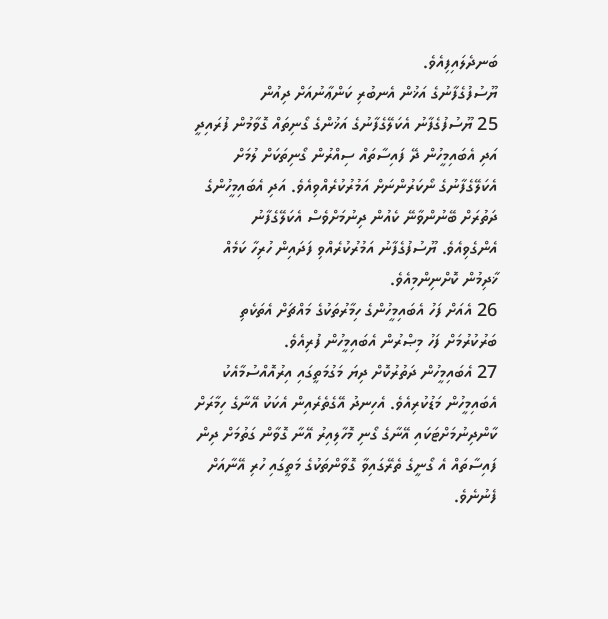ބަނދެލައިފިއެވެ.
ޔޫސުފުގެފާނުގެ އަޚުން އެނބުރި ކަންޢާނުއަށް ދިއުން
25 ޔޫސުފުގެފާނު އެކަލޭގެފާނުގެ އަޚުންގެ ގޯނިތައް ގޮވާމުން ފުރައިދީ އަދި އެބައިމީހުން ދޭ ފައިސާތައް ސިއްރުން ގޯނިތަކަށް ލުމަށް އެކަލޭގެފާނުގެ ނޯކަރުންނަށް އަމުރުކުރެއްވިއެވެ. އަދި އެބައިމީހުންގެ ދަތުރަށް ބޭނުންވާނޭ ކެއުން ދިނުމަށްވެސް އެކަލޭގެފާނު އެންގެވިއެވެ. ޔޫސުފުގެފާނު އަމުރުކުރެއްވި ފަދައިން ހުރިހާ ކަމެއް ޚާދިމުން ކޮށްނިންމިއެވެ.
26 އެއަށް ފަހު އެބައިމީހުންގެ ހިމާރުތަކުގެ މައްޗަށް އެތަކެތި ބަރުކުރުމަށް ފަހު މިޞްރުން އެބައިމީހުން ފުރިއެވެ.
27 އެބައިމީހުން ދަތުރުކޮށް ދިޔަ މަގުމަތީގައި އިރުއޮއްސުމާއެކު އެބައިމީހުން މަޑުކުރިއެވެ. އެހިނދު އޭގެތެރެއިން އެކަކު އޭނާގެ ހިމާރަށް ކާންދިނުމަށްޓަކައި އޭނާގެ ގޯނި މޮހާލިއިރު އޭނާ ގޮވާން ގަތުމަށް ދިން ފައިސާތައް އެ ގޯނީގެ ތެރޭގައިވާ ގޮވާންތަކުގެ މަތީގައި ހުރި އޭނާއަށް ފެނުނެވެ.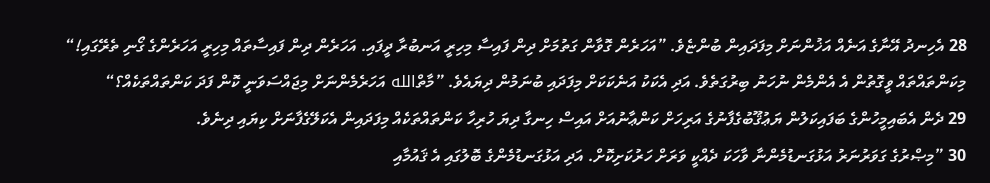28 އެހިނދު އޭނާގެ އަނެއް އަޚުންނަށް މިފަދައިން ބުންޏެވެ. ”އަހަރެން ގޮވާން ގަތުމަށް ދިން ފައިސާ މިހިރީ އަނބުރާ ދީފައި. އަހަރެން ދިން ފައިސާތައް މިހިރީ އަހަރެންގެ ގޯނި ތެރޭގައި!“ މިކަންތައްތައް ވީގޮތުން އެ އެންމެން ނުހަނު ބިރުގަތެވެ. އަދި އެކަކު އަނެކަކަށް މިފަދައި ބުނަމުން ދިޔައެވެ. ”މާތްالله އަހަރެމެންނަށް މިޖައްސަވަނީ ކޮން ފަދަ ކަންތައްތަކެއް؟“
29 ދެން އެބައިމީހުންގެ ބަފައިކަލުން ޔަޢުޤޫބުގެފާނުގެ އަރިހަށް ކަންޢާނުއަށް އައިސް ހިނގާ ދިޔަ ހުރިހާ ކަންތައްތަކެއް މިފަދައިން އެކަލޭގެފާނަށް ކިޔައި ދިނެވެ.
30 ”މިޞްރުގެ ގަވަރުނަރު އަޅުގަނޑުމެންނާ ވާހަކަ ދެއްކީ ވަރަށް ހަރުކަށިކޮށް. އަދި އަޅުގަނޑުމެންގެ ބޮލުގައި އެ ޤައުމާއި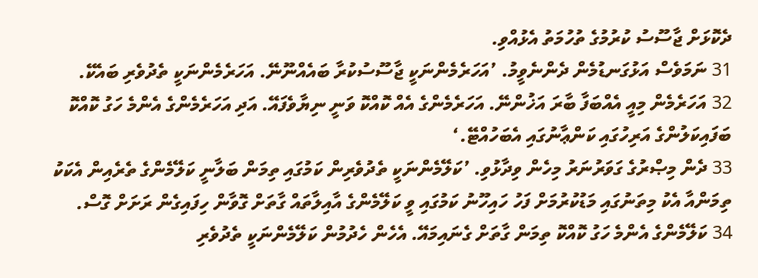ދެކޮޅަށް ޖާސޫސު ކުރުމުގެ ތުހުމަތު އެޅުއްވި.
31 ނަމަވެސް އަޅުގަނޑުމެން ދެންނެވީމު. ’އަހަރެމެންނަކީ ޖާސޫސުކުރާ ބައެއްނޫނޭ. އަހަރެމެންނަކީ ތެދުވެރި ބައެކޭ.
32 އަހަރެމެން މިއީ އެއްބަފާ ބާރަ އަޚުންނޭ. އަހަރެމެންގެ އެއް ކޮއްކޮ ވަނީ ނިޔާވެފައޭ. އަދި އަހަރެމެންގެ އެންމެ ހަގު ކޮއްކޮ ބަފައިކަލުންގެ އަރިހުގައި ކަންޢާނުގައި އެބަހުއްޓޭ.‘
33 ދެން މިޞްރުގެ ގަވަރުނަރު މިހެން ވިދާޅުވި. ’ކަލޭމެންނަކީ ތެދުވެރިން ކަމުގައި ތިމަން ބަލާނީ ކަލޭމެންގެ ތެރެއިން އެކަކު ތިމަންއާ އެކު މިތަނުގައި މަޑުކުރުމަށް ފަހު ހައިހޫނު ކަމުގައި ވީ ކަލޭމެންގެ އާއިލާތައް ގާތަށް ގޮވާން ހިފައިގެން ރަށަށް ގޮސް.
34 ކަލޭމެންގެ އެންމެ ހަގު ކޮއްކޮ ތިމަން ގާތަށް ގެނައިމައޭ. އެހެން ހެދުމުން ކަލޭމެންނަކީ ތެދުވެރި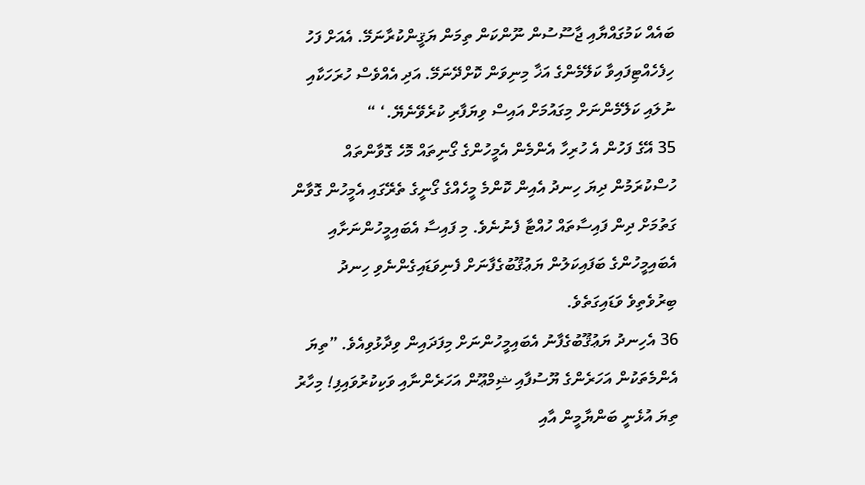ބައެއް ކަމުގައްޔާއި ޖާސޫސުން ނޫންކަން ތިމަން ޔަޤީންކުރާނަމޭ. އެއަށް ފަހު ހިފެހެއްޓިފައިވާ ކަލޭމެންގެ އަޚާ މިނިވަން ކޮށްދޭނަމޭ. އަދި އެއްވެސް ހުރަހަކާއި ނުލައި ކަލޭމެންނަށް މިގައުމަށް އައިސް ވިޔަފާރި ކުރެވޭނެޔޭ.‘ “
35 އޭގެ ފަހުން އެ ހުރިހާ އެންމެން އެމީހުންގެ ގޯނިތައް މޮހެ ގޮވާންތައް ހުސްކުރަމުން ދިޔަ ހިނދު އެއިން ކޮންމެ މީހެއްގެ ގޯނީގެ ތެރޭގައި އެމީހުން ގޮވާން ގަތުމަށް ދިން ފައިސާތައް ހުއްޓާ ފެނުނެވެ. މި ފައިސާ އެބައިމީހުންނަށާއި އެބައިމީހުންގެ ބަފައިކަލުން ޔަޢުޤޫބުގެފާނަށް ފެނިވަޑައިގެންނެވި ހިނދު ބިރުވެތިވެ ވަޑައިގަތެވެ.
36 އެހިނދު ޔަޢުޤޫބުގެފާނު އެބައިމީހުންނަށް މިފަދައިން ވިދާޅުވިއެވެ. ”ތިޔަ އެންމެތަކުން އަހަރެންގެ ޔޫސުފާއި ޝިމްޢޫން އަހަރެންނާއި ވަކިކުރުވައިފި! މިހާރު ތިޔަ އުޅެނީ ބަންޔާމީން އާއި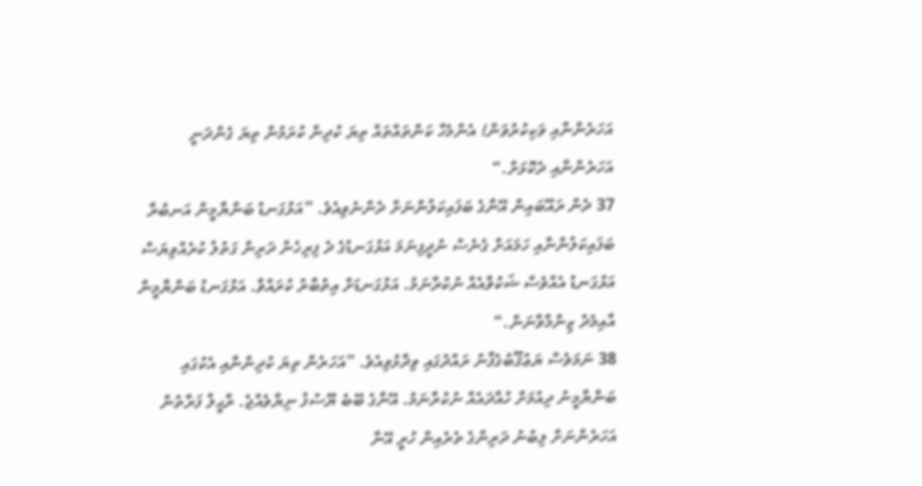އަހަރެންނާއި ވަކިކުރުވަން! އެންމެހާ ކަންތައްތައް ތިޔަ ކުދިން ކުރަމުން ތިޔަ ގެންދަނީ އަހަރެންނާއި ދެކޮޅަށް.“
37 ދެން ރައޫބައިން އޭނާގެ ބަފައިކަލުންނަށް ދެންނެވިއެވެ. ”އަޅުގަނޑު ބަންޔާމީން އަނބުރާ ބަފައިކަލުންނާއި ހަމައަށް ގެނެސް ނުދީފިނަމަ އަޅުގަނޑުގެ ދެ ފިރިހެން ދަރިން ގަތުލު ކުރެއްވިޔަސް އަޅުގަނޑު އެއްވެސް ޝަކުވާއެއް ނުކުރާނަމު. އަޅުގަނޑަށް އިތުބާރު ކުރައްވާ. އަޅުގަނޑު ބަންޔާމީން އާއިމެދު ޒިންމާވާނަން.“
38 ނަމަވެސް ޔަޢުޤޫބުގެފާނު ރައްދުގައި ވިދާޅުވިއެވެ. ”އަހަރެން ތިޔަ ކުދިންނާއި އެކުގައި ބަންޔާމީނު ދިއުމަށް ހުއްދައެއް ނުކުރާނަމު. އޭނާގެ ބޭބެ ޔޫސުފު ނިޔާވެއްޖެ. ރާޙީލް ފަރާތުން އަހަރެންނަށް ލިބުނު ދަރިންގެ ތެރެއިން ހުރީ އޭނާ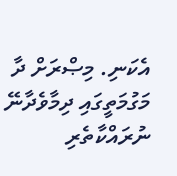އެކަނި. މިޞްރަށް ދާ މަގުމަތީގައި ދިމާވެދާނޭ ނުރައްކާތެރި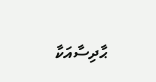ޙާދިސާއަކާ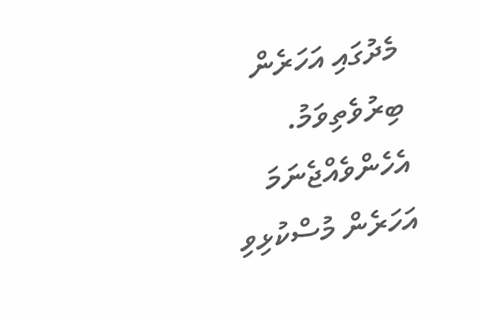މެދުގައި އަހަރެން ބިރުވެތިވަމު. އެހެންވެއްޖެނަމަ އަހަރެން މުސްކުޅިވި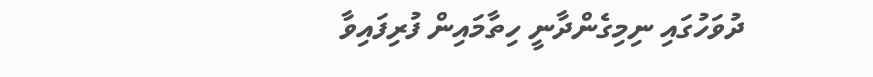ދުވަހުގައި ނިމިގެންދާނީ ހިތާމައިން ފުރިފައިވާ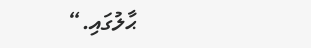ޙާލުގައި.“